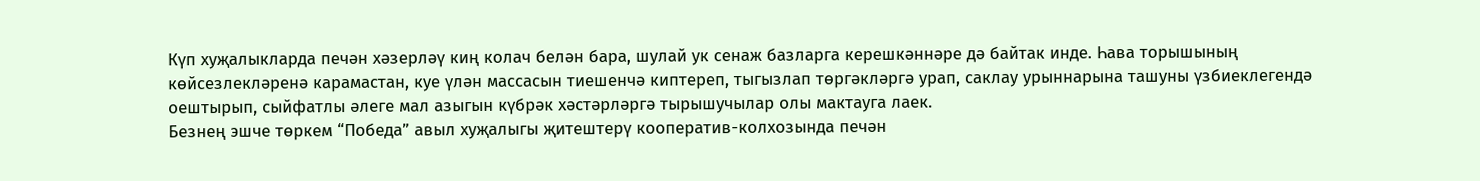Күп хуҗалыкларда печән хәзерләү киң колач белән бара, шулай ук сенаж базларга керешкәннәре дә байтак инде. Һава торышының көйсезлекләренә карамастан, куе үлән массасын тиешенчә киптереп, тыгызлап төргәкләргә урап, саклау урыннарына ташуны үзбиеклегендә оештырып, сыйфатлы әлеге мал азыгын күбрәк хәстәрләргә тырышучылар олы мактауга лаек.
Безнең эшче төркем “Победа” авыл хуҗалыгы җитештерү кооператив-колхозында печән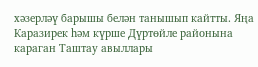хәзерләү барышы белән танышып кайтты. Яңа Каразирек һәм күрше Дүртөйле районына караган Таштау авыллары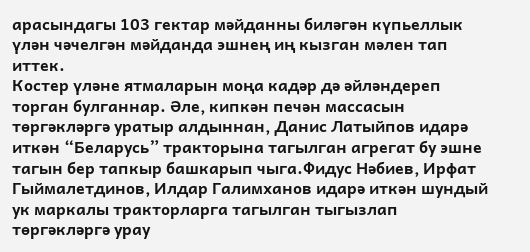арасындагы 103 гектар мәйданны биләгән күпьеллык үлән чәчелгән мәйданда эшнең иң кызган мәлен тап иттек.
Костер үләне ятмаларын моңа кадәр дә әйләндереп торган булганнар. Әле, кипкән печән массасын төргәкләргә уратыр алдыннан, Данис Латыйпов идарә иткән “Беларусь” тракторына тагылган агрегат бу эшне тагын бер тапкыр башкарып чыга.Фидус Нәбиев, Ирфат Гыймалетдинов, Илдар Галимханов идарә иткән шундый ук маркалы тракторларга тагылган тыгызлап төргәкләргә урау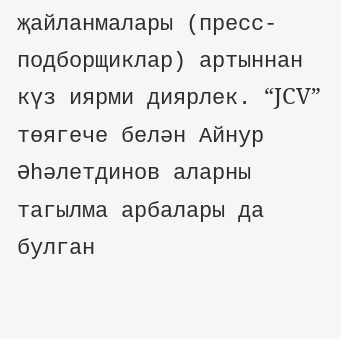җайланмалары (пресс-подборщиклар) артыннан күз иярми диярлек. “JCV” төягече белән Айнур Әһәлетдинов аларны тагылма арбалары да булган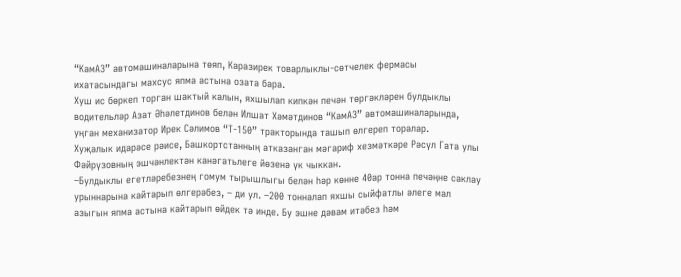“КамАЗ” автомашиналарына төяп, Каразирек товарлыклы-сөтчелек фермасы ихатасындагы махсус япма астына озата бара.
Хуш ис бөркеп торган шактый калын, яхшылап кипкән печән төргәкләрен булдыклы водительләр Азат Әһәлетдинов белән Илшат Хәмәтдинов “КамАЗ” автомашиналарында, уңган механизатор Ирек Сәлимов “Т-150” тракторында ташып өлгереп торалар.
Хуҗалык идарәсе рәисе, Башкортстанның атказанган мәгариф хезмәткәре Рәсүл Гата улы Фәйрүзовның эшчәнлектән канәгатьлеге йөзенә үк чыккан.
–Булдыклы егетләребезнең гомум тырышлыгы белән һәр көнне 40ар тонна печәңне саклау урыннарына кайтарып өлгерәбез, – ди ул. –200 тонналап яхшы сыйфатлы әлеге мал азыгын япма астына кайтарып өйдек тә инде. Бу эшне дәвам итәбез һәм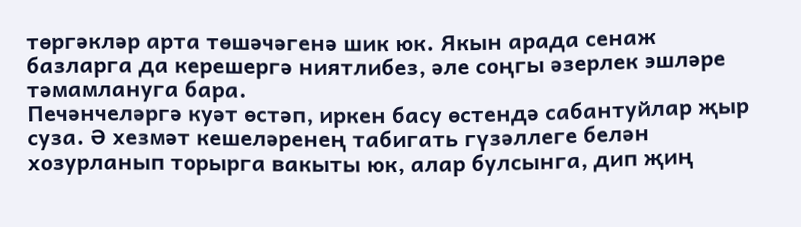төргәкләр арта төшәчәгенә шик юк. Якын арада сенаж базларга да керешергә ниятлибез, әле соңгы әзерлек эшләре тәмамлануга бара.
Печәнчеләргә куәт өстәп, иркен басу өстендә сабантуйлар җыр суза. Ә хезмәт кешеләренең табигать гүзәллеге белән хозурланып торырга вакыты юк, алар булсынга, дип җиң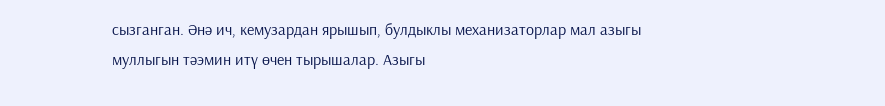сызганган. Әнә ич, кемузардан ярышып, булдыклы механизаторлар мал азыгы муллыгын тәэмин итү өчен тырышалар. Азыгы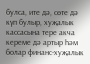булса, ите дә, сөте дә күп булыр, хуҗалык кассасына тере акча кереме дә артыр һәм болар финанс-хуҗалык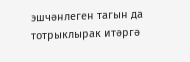эшчәнлеген тагын да тотрыклырак итәргә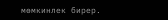мөмкинлек бирер.